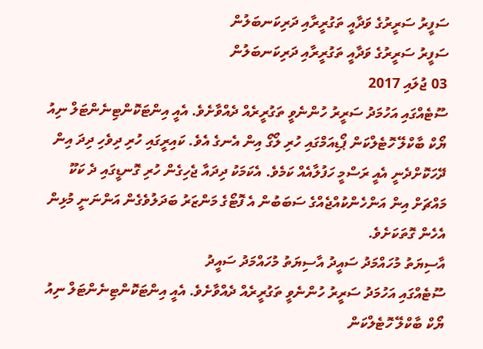ސަފީރު ސަރީރުގެ ވަދާއީ ތަގުރީރާއި ދަރިކަނބަލުން
ސަފީރު ސަރީރުގެ ވަދާއީ ތަގުރީރާއި ދަރިކަނބަލުން
03 ޖުލައި 2017
ސޫޓެއްގައި އަހުމަދު ސަރީރު ހުންނެވީ ތަގުރީރެއް ދެއްވާށެވެ. އެއީ އިންޓަކޮންޓިނެންޓަލް ނިއު ޔޯކް ބާކްލޭ ހޮޓެލްކަން ޕޯޑިއަމްގައި ހުރި ލޯގޯ އިން އެނގެ އެވެ. ކައިރީގައި ހުރި ދިވެހި ދިދަ އިން ދޭހަކޮށްދެނީ އެއީ ރަސްމީ ހަފުލާއެއް ކަމެވެ. އެކަމަކު ދިދައާ ޖެހިގެން ހުރި ގޮނޑީގައި ދެ ކަކޫ މައްޗަށް އިން އަންހެންކުއްޖެއްގެ ސަބަބުން އެ ފޮޓޯގެ މަންޒަރު ބަދަލުވެގެން އަންނަނީ މުޅިން އެހެން ގޮތަކަށެވެ.
އާސިޔަތު މުހައްމަދު ސައީދު އާސިޔަތު މުހައްމަދު ސައީދު
ސޫޓެއްގައި އަހުމަދު ސަރީރު ހުންނެވީ ތަގުރީރެއް ދެއްވާށެވެ. އެއީ އިންޓަކޮންޓިނެންޓަލް ނިއު ޔޯކް ބާކްލޭ ހޮޓެލްކަން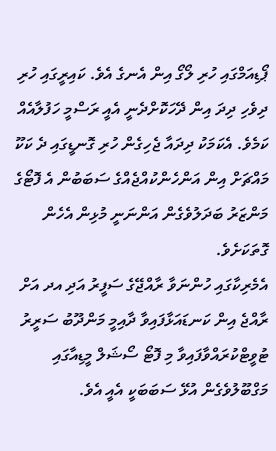ޕޯޑިއަމްގައި ހުރި ލޯގޯ އިން އެނގެ އެވެ. ކައިރީގައި ހުރި ދިވެހި ދިދަ އިން ދޭހަކޮށްދެނީ އެއީ ރަސްމީ ހަފުލާއެއް ކަމެވެ. އެކަމަކު ދިދައާ ޖެހިގެން ހުރި ގޮނޑީގައި ދެ ކަކޫ މައްޗަށް އިން އަންހެންކުއްޖެއްގެ ސަބަބުން އެ ފޮޓޯގެ މަންޒަރު ބަދަލުވެގެން އަންނަނީ މުޅިން އެހެން ގޮތަކަށެވެ.
އެމެރިކާގައި ހުންނަވާ ރާއްޖޭގެ ސަފީރު އަދި އދ އަށް ރާއްޖެ އިން ކަނޑައަޅާފައިވާ ދާއިމީ މަންދޫބު ސަރީރު ޓުވީޓްކުރައްވާފައިވާ މި ފޮޓޯ ސޯޝަލް މީޑިއާގައި މަގްބޫލުވެގެން އުޅޭ ސަބަބަކީ އެއީ އެވެ.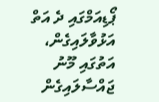ޕޯޑިއަމްގައި ދެ އަތް އަޅުވާލައިގެން، އަތުގައި މޫނު ޖައްސާލައިގެން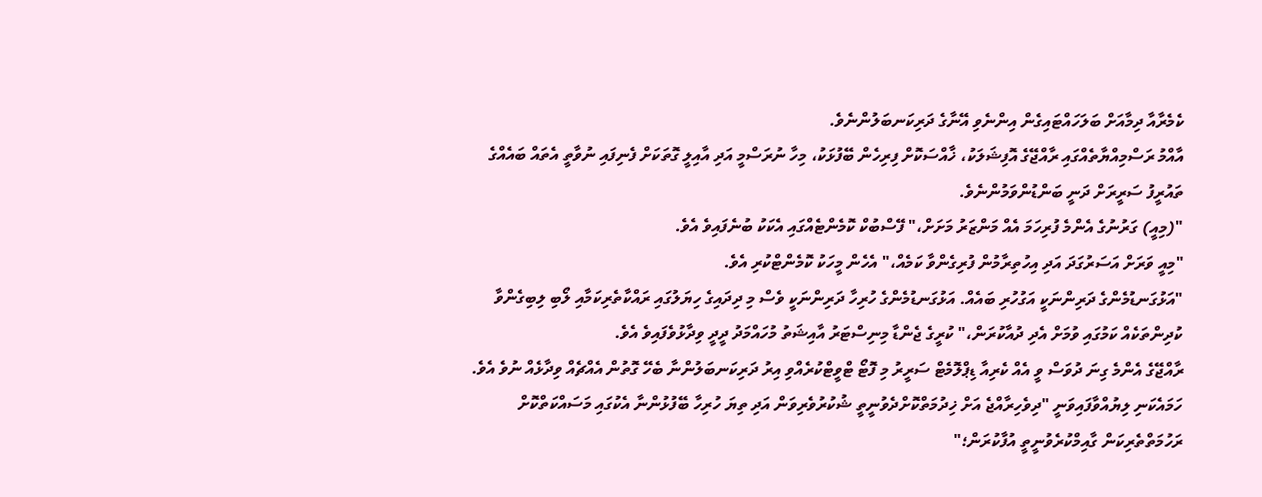ކެމެރާއާ ދިމާއަށް ބަލަހައްޓައިގެން އިންނެވި އޭނާގެ ދަރިކަނބަލުންނެވެ.
އާއްމު ރަސްމިއްޔާތެއްގައި ރާއްޖޭގެ އޮފިޝަލަކު، ޚާއްސަކޮށް ފިރިހެން ބޭފުޅަކު، މިހާ ނުރަސްމީ އަދި އާއިލީ ގޮތަކަށް ފެނިފައި ނުވާތީ އެތައް ބައެއްގެ ތައުރީފު ސަރީރަށް ދަނީ ބަންޑުންވަމުންނެވެ.
"(މިއީ) ގަރުނުގެ އެންމެ ފުރިހަމަ އެއް މަންޒަރު މަށަށް،" ފޭސްބުކް ކޮމެންޓެއްގައި އެކަކު ބުނެފައިވެ އެވެ.
"މިއީ ވަރަށް އަސަރުގަދަ އަދި އިހުތިރާމުން ފުރިގެންވާ ކަމެއް،" އެހެން މީހަކު ކޮމެންޓްކުރި އެވެ.
"އަޅުގަނޑުމެންގެ ދަރިންނަކީ އަގުހުރި ބައެއް. އަޅުގަނޑުމެންގެ ހުރިހާ ދަރިންނަކީ ވެސް މި ދިދައިގެ ހިޔަލުގައި ރައްކާތެރިކަމާއި ލޯބި ލިބިގެންވާ ކުދިންތަކެއް ކަމުގައި ވުމަށް އެދި ދުއާކުރަން،" ކުރީގެ ޖެންޑާ މިނިސްޓަރު އާއިޝަތު މުހައްމަދު ދީދީ ވިދާޅުވެފައިވެ އެވެ.
ރާއްޖޭގެ އެންމެ ގިނަ ދުވަސް ވީ އެއް ކެރިއާ ޑިޕްލޮމެޓް ސަރީރު މި ފޮޓޯ ޓްވީޓްކުރެއްވި އިރު ދަރިކަނބަލުންނާ ބެހޭ ގޮތުން އެއްޗެއް ވިދާޅެއް ނުވެ އެވެ. ހަމައެކަނި ލިޔުއްވާފައިވަނީ "ދިވެހިރާއްޖެ އަށް ޚިދުމަތްކޮށްދެވުނީތީ ޝުކުރުވެރިވަން އަދި ތިޔަ ހުރިހާ ބޭފުޅުންނާ އެކުގައި މަސައްކަތްކޮށް ރަހުމަތްތެރިކަން ގާއިމްކުރެވުނީތީ އުފާކުރަން؛"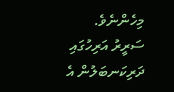މިހެންނެވެ.
ސަރީރު އަރިހުގައި ދަރިކަނބަލުން އެ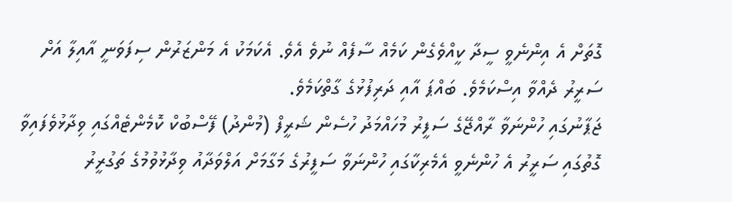ގޮތަށް އެ އިންނެވީ ސީދާ ކީއްވެގެން ކަމެއް ސާފެއް ނުވެ އެވެ. އެކަމަކު އެ މަންޒަރުން ސިފަވަނީ އާއިލާ އަށް ސަރީރު ދެއްވާ އިސްކަމެވެ. ބައްޕަ އާއި ދަރިފުޅުގެ ގާތްކަމެވެ.
ޖަޕާނުގައި ހުންނަވާ ރާއްޖޭގެ ސަފީރު މުހައްމަދު ހުސެން ޝަރީފް (މުންދު) ފޭސްބުކް ކޮމެންޓެއްގައި ވިދާޅުވެފައިވާ ގޮތުގައި ސަރީރު އެ ހުންނެވީ އެމެރިކާގައި ހުންނަވާ ސަފީރުގެ މަގާމަށް އަލްވަދާއު ވިދާޅުވުމުގެ ތަގުރީރު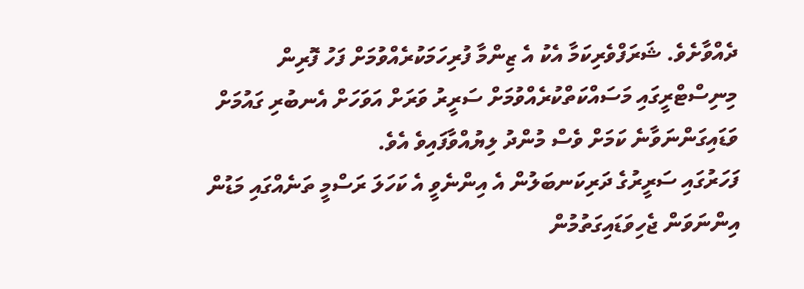ދެއްވާށެވެ. ޝަރަފްވެރިކަމާ އެކު އެ ޒިންމާ ފުރިހަމަކުރެއްވުމަށް ފަހު ފޮރިން މިނިސްޓްރީގައި މަސައްކަތްކުރެއްވުމަށް ސަރީރު ވަރަށް އަވަހަށް އެނބުރި ގައުމަށް ވަޑައިގަންނަވާނެ ކަމަށް ވެސް މުންދު ލިޔުއްވާފައިވެ އެވެ.
ފަހަރުގައި ސަރީރުގެ ދަރިކަނބަލުން އެ އިންނެވީ އެ ކަހަލަ ރަސްމީ ތަނެއްގައި މަޑުން އިންނަވަން ޖެހިވަޑައިގަތުމުން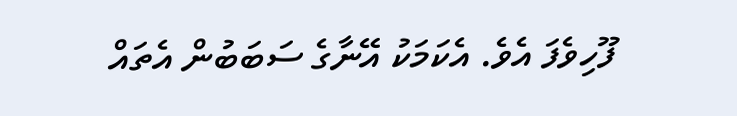ފޫހިވެފަ އެވެ. އެކަމަކު އޭނާގެ ސަބަބުން އެތައް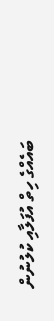ބައެއްގެ ހިތް އުފަލާއި ކުލުނުން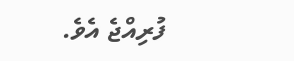ފުރިއްޖެ އެވެ.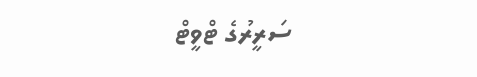ސަރީރުގެ ޓްވީޓް